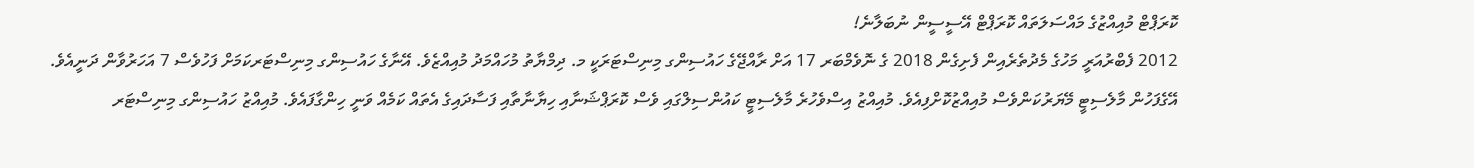ކޮރަޕްޓް މުއިއްޒުގެ މައްސަލަތައް ކޮރަޕްޓް އޭސީސީން ނުބަލާނެ!
2012 ފެބްރުއަރީ މަހުގެ މެދުތެރެއިން ފެށިގެން 2018 ގެ ނޮވެމްބަރ 17 އަށް ރާއްޖޭގެ ހައުސިންގ މިނިސްޓަރަކީ މ. ދިމްޔާތު މުހައްމަދު މުއިއްޒެވެ. އޭނާގެ ހައުސިންގ މިނިސްޓަރކަމަށް ފަހުވެސް 7 އަހަރުވާން ދަނީއެވެ.
އޭގެފަހުން މާލެސިޓީ މޭޔަރުކަންވެސް މުއިއްޒުކޮށްފިއެވެ. މުއިއްޒު އިސްވެހުރެ މާލެސިޓީ ކައުންސިލްގައި ވެސް ކޮރަޕްޝަނާއި ހިޔާނާތާއި ފަސާދައިގެ އެތައް ކަމެއް ވަނީ ހިންގާފައެވެ. މުއިއްޒު ހައުސިންގ މިނިސްޓަރ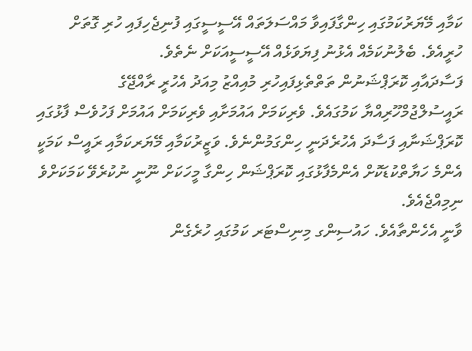ކަމާއި މޭޔަރުކަމުގައި ހިންގާފައިވާ މައްސަލަތައް އޭސީސީގައި ފުނިޖެހިފައި ހުރި ގޮތަށް ހުރީއެވެ. ބެލުނުކަމެއް އެޅުނު ފިޔަވަޅެއް އޭސީސީއަކަށް ނެތެވެ.
ފަސާދައާއި ކޮރަޕްޝަނުން ތަތްތެޅިފައިހުރި މުއިއްޒު މިއަދު އެހުރީ ރާއްޖޭގެ ރައީސުލްޖުމްހޫރިއްޔާ ކަމުގައެވެ. ވެރިކަމަށް އައުމަށާއި ވެރިކަމަށް އައުމަށް ފަހުވެސް ފާޅުގައި ކޮރަޕްޝަނާއި ފަސާދަ އެހުރެދަނީ ހިންގަމުންނެވެ. ވަޒީރުކަމާއި މޭޔަރކަމާއި ރައީސް ކަމަކީ އެންމެ ހަޔާތްކުޑަކޮށް އެންމެފާޅުގައި ކޮރަޕްޝަން ހިންގާ މީހަކަށް ނޫނީ ނުކުރެވޭ ކަމަކަށްވެ ނިމިއްޖެއެވެ.
ވާނީ އެހެންތާއެވެ. ހައުސިންގ މިނިސްޓަރ ކަމުގައި ހުރެގެން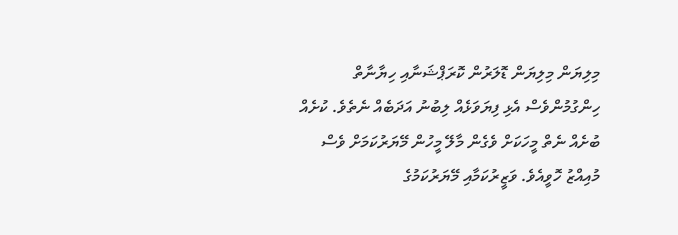މިލިޔަން މިލިޔަން ޑޮލަރުން ކޮރަޕްޝަނާއި ހިޔާނާތް ހިންގުމުންވެސް އެޅި ފިޔަވަޅެއް ލިބުނު އަދަބެއް ނެތެވެ. ކުށެއް ބުށެއް ނެތް މީހަކަށް ވެގެން މާލޭ މީހުން މޭޔަރުކަމަށް ވެސް މުއިއްޒު ހޮވީއެވެ. ވަޒީރުކަމާއި މޭޔަރުކަމުގެ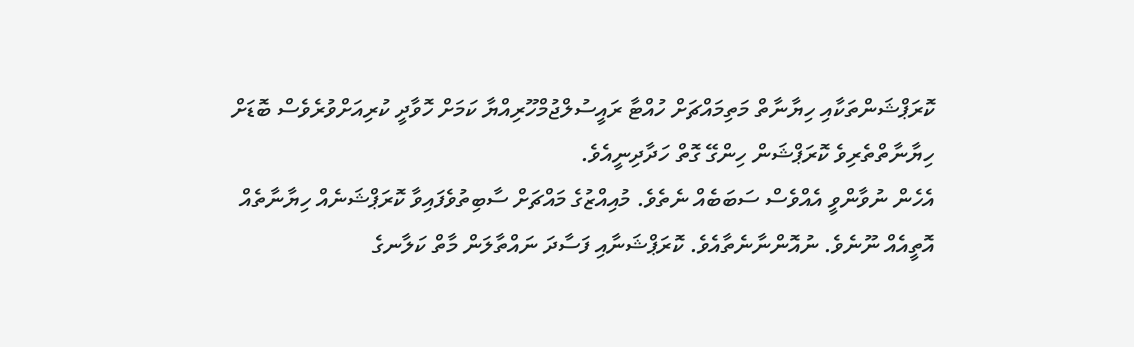ކޮރަޕްޝަންތަކާއި ހިޔާނާތް މަތިމައްޗަށް ހުއްޓާ ރައީސުލްޖުމްހޫރިއްޔާ ކަމަށް ހޮވާދީ ކުރިއަށްވުރެވެސް ބޮޑަށް ހިޔާނާތްތެރިވެ ކޮރަޕްޝަން ހިންގޭ ގޮތް ހަދާދިނީއެވެ.
އެހެން ނުވާންވީ އެއްވެސް ސަބަބެއް ނެތެވެ. މުއިއްޒުގެ މައްޗަށް ސާބިތުވެފައިވާ ކޮރަޕްޝަނެއް ހިޔާނާތެއް އޮތީއެއް ނޫނެވެ. ނުއޮންނާނެތާއެވެ. ކޮރަޕްޝަނާއި ފަސާދަ ނައްތާލަން މާތް ކަލާނގެ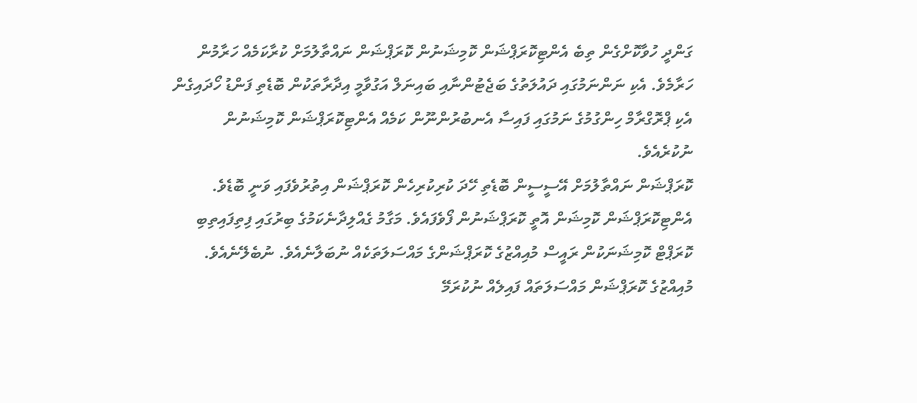ގަންދީ ހުވާކޮށްގެން ތިބެ އެންޓިކޮރަޕްޝަން ކޮމިޝަނުން ކޮރަޕްޝަން ނައްތާލުމަށް ކުރާކަމެއް ހަރާމުން ހަރާމެވެ. އެކި ނަންނަމުގައި ދައުލަތުގެ ބަޖެޓުންނާއި ބައިނަލް އަގުވާމީ އިދާރާތަކުން ބޮޑެތި ފަންޑު ހޯދައިގެން އެކި ޕްރޮގްރާމް ހިންގުމުގެ ނަމުގައި ފައިސާ އެނބުރުންނޫން ކަމެއް އެންޓިކޮރަޕްޝަން ކޮމިޝަނުން ނުކުރެއެވެ.
ކޮރަޕްޝަން ނައްތާލުމަށް އޭސީސީން ބޮޑެތި ހޭދަ ކުރިކުރިހެން ކޮރަޕްޝަން އިތުރުވެފައި ވަނީ ބޮޑެވެ. އެންޓިކޮރަޕްޝަން ކޮމިޝަން އޮތީ ކޮރަޕްޝަނުން ފޯވެފައެވެ. މަގާމު ގެއްލިދާނެކަމުގެ ބިރުގައި ފިތިފައިތިބި ކޮރަޕްޓް ކޮމިޝަނަކުން ރައީސް މުއިއްޒުގެ ކޮރަޕްޝަންގެ މައްސަލަތަކެއް ނުބަލާނެއެވެ. ނުބެލޭނެއެވެ.
މުއިއްޒުގެ ކޮރަޕްޝަން މައްސަލަތައް ފައިލެއް ނުކުރަމޭ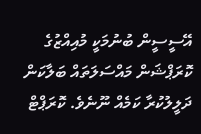އޭސީސީން ބުނުމަކީ މުއިއްޒުގެ ކޮރަޕްޝަން މައްސަލަތައް ބަލާކަން ދަލީލުކުރާ ކަމެއް ނޫނެވެ. ކޮރަޕްޓް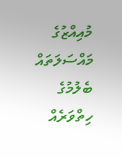މުއިއްޒުގެ މައްސަލަތައް ބެލުމުގެ ހިތްވަރެއް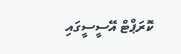ކޮރަޕްޓް އޭސީސީގައި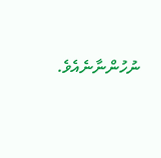ނުހުންނާނެއެވެ.